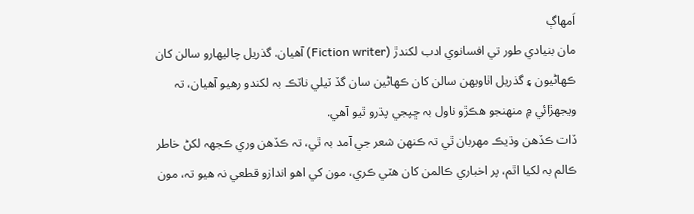اَمھاڳ
مان بنيادي طور تي افسانوي ادب لکندڙ (Fiction writer) آهيان. گذريل چاليھارو سالن کان ڪھاڻيون ۽ گذريل اٺاويھن سالن کان ڪھاڻين سان گڏ ٽيلي ناٽڪ بہ لکندو رهيو آهيان، تہ ويجهڙائي ۾ منھنجو هڪڙو ناول بہ ڇپجي پڌرو ٿيو آهي.
ڏات ڪڏهن وڌيڪ مھربان ٿي تہ ڪنھن شعر جي آمد بہ ٿي، تہ ڪڏهن وري ڪجهہ لکڻ خاطر ڪالم بہ لکيا اٿم، پر اخباري ڪالمن کان هٽي ڪري، مون کي اهو اندازو قطعي نہ هيو تہ، مون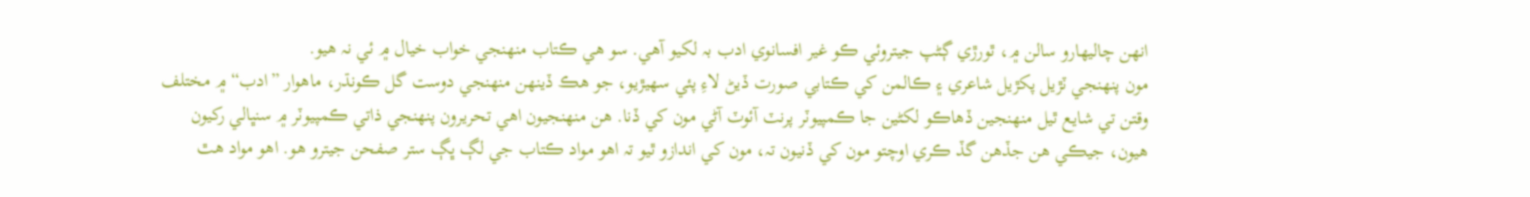انھن چاليھارو سالن ۾، ٿورڙي ڳڻپ جيتروئي ڪو غير افسانوي ادب بہ لکيو آهي. سو هي ڪتاب منھنجي خواب خيال ۾ ئي نہ هيو.
مون پنھنجي ٽڙيل پکڙيل شاعري ۽ ڪالمن کي ڪتابي صورت ڏيڻ لاءِ پئي سھيڙيو، جو هڪ ڏينھن منھنجي دوست گل ڪونڌر، ماهوار ”ادب“ ۾ مختلف وقتن تي شايع ٿيل منھنجين ڏهاڪو لکڻين جا ڪمپيوٽر پرنٽ آئوٽ آڻي مون کي ڏنا. هن منھنجيون اهي تحريرون پنھنجي ذاتي ڪمپيوٽر ۾ سنڀالي رکيون هيون، جيڪي هن جڏهن گڏ ڪري اوچتو مون کي ڏنيون تہ، مون کي اندازو ٿيو تہ اهو مواد ڪتاب جي لڳ ڀڳ ستر صفحن جيترو هو. اهو مواد هٿ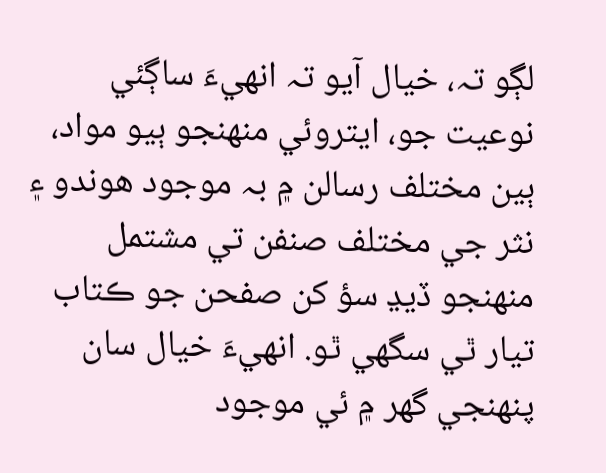لڳو تہ، خيال آيو تہ انھيءَ ساڳئي نوعيت جو، ايتروئي منھنجو ٻيو مواد، ٻين مختلف رسالن ۾ بہ موجود هوندو ۽ نثر جي مختلف صنفن تي مشتمل منھنجو ڏيڍ سؤ کن صفحن جو ڪتاب تيار ٿي سگهي ٿو. انھيءَ خيال سان پنھنجي گهر ۾ ئي موجود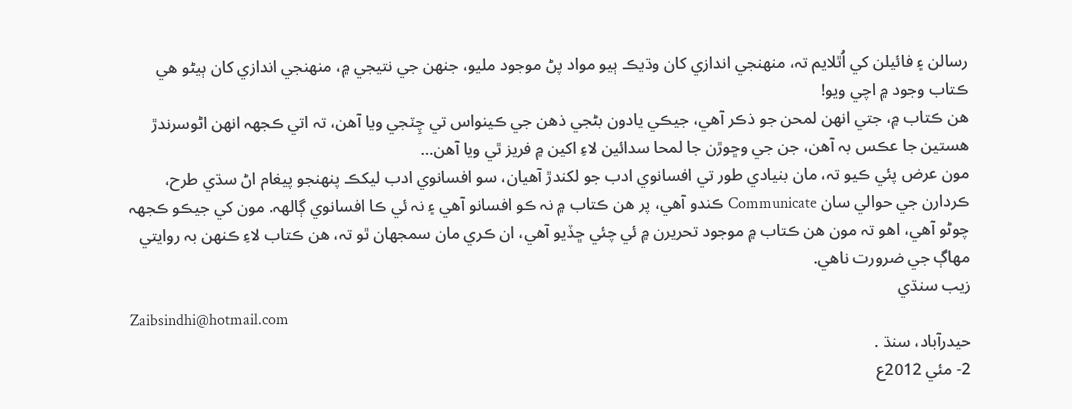رسالن ۽ فائيلن کي اُٿلايم تہ، منھنجي اندازي کان وڌيڪ ٻيو مواد پڻ موجود مليو، جنھن جي نتيجي ۾، منھنجي اندازي کان ٻيڻو هي ڪتاب وجود ۾ اچي ويو!
هن ڪتاب ۾، جتي انھن لمحن جو ذڪر آهي، جيڪي يادون بڻجي ذهن جي ڪينواس تي چِٽجي ويا آهن، تہ اتي ڪجهہ انھن اڻوسرندڙ هستين جا عڪس بہ آهن، جن جي وڇوڙن جا لمحا سدائين لاءِ اکين ۾ فريز ٿي ويا آهن…
مون عرض پئي ڪيو تہ، مان بنيادي طور تي افسانوي ادب جو لکندڙ آهيان، سو افسانوي ادب ليکڪ پنھنجو پيغام اڻ سڌي طرح، ڪردارن جي حوالي سان Communicate ڪندو آهي، پر هن ڪتاب ۾ نہ ڪو افسانو آهي ۽ نہ ئي ڪا افسانوي ڳالھہ. مون کي جيڪو ڪجهہ چوڻو آهي، اهو تہ مون هن ڪتاب ۾ موجود تحريرن ۾ ئي چئي ڇڏيو آهي، ان ڪري مان سمجهان ٿو تہ، هن ڪتاب لاءِ ڪنھن بہ روايتي مھاڳ جي ضرورت ناهي.
زيب سنڌي
Zaibsindhi@hotmail.com
حيدرآباد، سنڌ .
2- مئي 2012ع